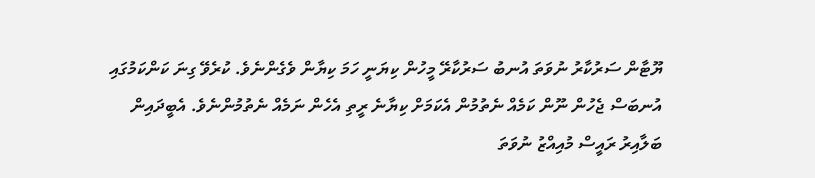ޔޫޓާން ސަރުކާރު ނުވަތަ އުނބު ސަރުކާރޭ މީހުން ކިޔަނީ ހަމަ ކިޔާން ވެގެންނެވެ. ކުރެވޭ ގިނަ ކަންކަމުގައި އުނބަސް ޖެހުން ނޫން ކަމެއް ނެތުމުން އެކަމަށް ކިޔާނެ ރީތި އެހެން ނަމެއް ނެތުމުންނެވެ. އެބީދައިން ބަލާއިރު ރައީސް މުއިއްޒު ނުވަތަ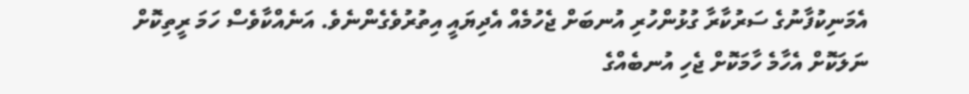އެމަނިކުފާނުގެ ސަރުކާރާ ގުޅުންހުރި އުނބަށް ޖެހުމެއް އެދިޔައީ އިތުރުވެގެންނެވެ. އަނެއްކާވެސް ހަމަ ރީތިކޮށް ނަލަކޮށް އެހާމެ ހާމަކޮށް ޖެހި އުނބެއްގެ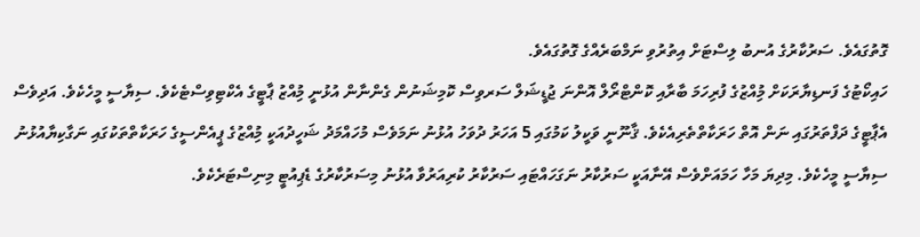ގޮތުގައެވެ. ސަރުކާރުގެ އުނބު ލިސްޓަށް އިތުރުވި ނަމްބަރެއްގެ ގޮތުގައެވެ.
ހައިކޯޓުގެ ފަނޑިޔާރަކަށް މުިއްޒުގެ ފުރިހަމަ ބާރާއި ކޮންޓްރޯލް އޮންނަ ޖުޑީޝަލް ސަރވިސް ކޮމިޝަނުން ގެންނާން އުޅުނީ މުިއްޒު ޕާޓީގެ އެކްޓިވިސްޓެކެވެ. ސިޔާސީ މީހެކެވެ. އަދިވެސް އެޕާޓީގެ ދަފްތަރުގައި ނަން އޮތް ހަރަކާތްތެރިއެކެވެ. ޤާނޫނީ ވަކީލު ކަމުގައި 5 އަހަރު ދުވަހު އުޅުނު ނަމަވެސް މުހައްމަދު ޝަހީދުއަކީ މުިއްޒުގެ ޕީއެންސީގެ ހަރަކާތްތަކުގައި ނަގާކިޔާއުޅުނު ސިޔާސީ މީހެކެވެ. މިދިޔަ މަހާ ހަމައަށްވެސް އޭނާއަކީ ސަރުކާރު ނަގަހައްޓައި ސަރުކާރު ކުރިއަރުވާ އުޅުނު މިސަރުކާރުގެ ޑެޕިއުޓީ މިނިސްޓަރެކެވެ.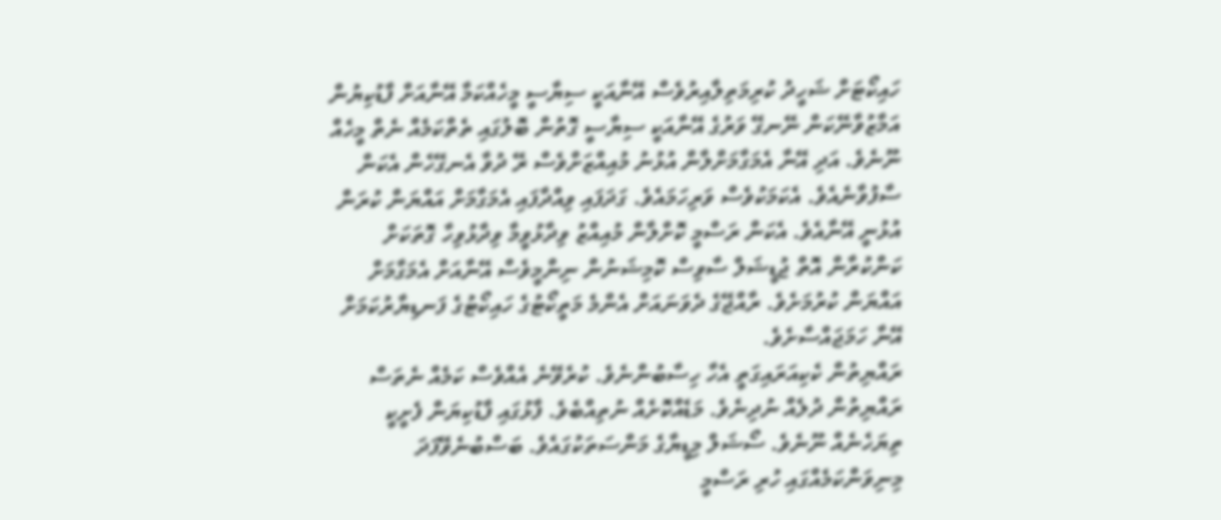ހައިކޯޓަށް ޝަހީދު ކުރިމަތިލާއިރުވެސް އޭނާއަކީ ސިޔާސީ މީހެއްކަމާ އޭނާއަށް ފާޑުކިޔުން އަމާޒުވާނޭކަން ނޭނގޭ ވަރުގެ އޭނާއަކީ ސިޔާސީ ގޮތުން ބޮލުގައި ތެތްކަމެއް ނެތް މީހެއް ނޫނެވެ. އަދި އޭނާ އެމަގާމަށްލާން އުޅުނު މުއިއްޒަށްވެސް ރޭ ދުވާ އެނގޭހެން އެކަން ސާފުވާނެއެވެ. އެކަމަކުވެސް ވަރިހަމައެވެ. ގަދަފައި ވިއްދާފައި އެމަގާމަށް އައްޔަން ކުރަން އުޅުނީ އޭނާއެވެ. އެކަން ރަސްމީ ކޮށްލާން މުއިއްޒު ވިދާޅުވީމާ ވިދާޅުވިހާ ގޮތަކަށް ކަންކުރާން އޮތް ޖުޑީޝަލް ސާވިސް ކޮމިޝަނުން ނިންމީވެސް އޭނާއަށް އެމަގާމަށް އައްޔަން ކުރުމަށެވެ. ރާއްޖޭގެ ދެވަނައަށް އެންމެ މަތީކޯޓުގެ ހައިކޯޓުގެ ފަނޑިޔާރުކަމަށް އޭނާ ހަމަޖައްސާށެވެ.
ރައްޔިތުން ކެކިއަރައިގަތީ އެހާ ހިސާބުންނެވެ. ކުރެވޭނެ އެއްވެސް ކަމެއް ނެތަސް ރައްޔިތުން ދުލެއް ނުދިނެވެ. މަޑެއްކޮށެއް ނުތިއްބެވެ. ފާޅުގައި ފާޑުކިޔަން ފެށީކީ ތިޔަހެނެއް ނޫނެވެ. ސޯޝަލް މިޑީޔާގެ މަންސަތަކުގައެވެ. ބަސްބުނެވޭފަދަ މިނިވަންކަމެއްގައި ހުރި ރަސްމީ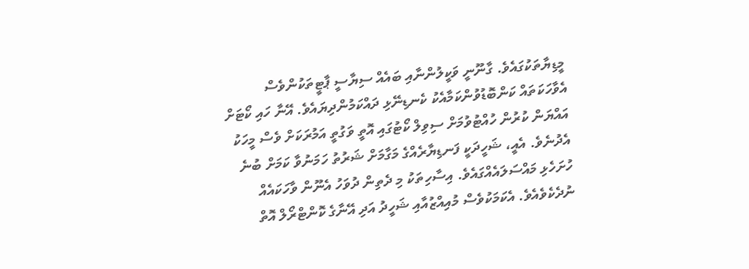މީޑިޔާތަކުގައެވެ. ގާނޫނީ ވަކީލުންނާއި ބައެއް ސިޔާސީ ޕާޓީތަކުންވެސް އެވާހަކަތައް ކަންބޮޑުވުންކަމާއެކު ކެނޑިނޭޅި ދައްކަމުންދިޔައެވެ. އޭނާ ހައި ކޯޓަށް އައްޔަން ކުރުން ހުއްޓުވުމަށް ސިވިލް ކޯޓުގައި އޮތީ ވަގުތީ އަމުރަކަށް ވެސް މީހަކު އެދުނެވެ. އެއީ، ޝަހީދަކީ ފަނޑިޔާރެއްގެ މަގާމަށް ޝަރުތު ހަމަނުވާ ކަމަށް ބުނެ ހުށަހެޅި މައްސަލައެއްގައެވެ. އިސާހިތަކު މި ދެތިން ދުވަހު އެނޫން ވާހަކައެއް ނުދެކެވެއެވެ. އެކަމަކުވެސް މުއިއްޒުއާއި ޝަހީދު އަދި އޭނާގެ ކޮންޓްރޯލް އޮތް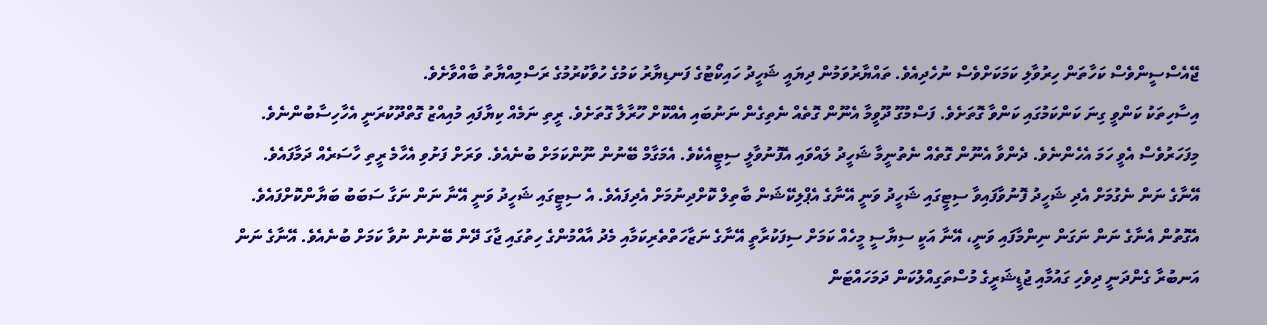ޖޭއެސްސީންވެސް ކަހާތަން ހިރުވާލި ކަމަކަށްވެސް ނުހެދިއެވެ. ތައްޔާރުވަމުން ދިޔައީ ޝަހީދު ހައިކޯޓުގެ ފަނޑިޔާރު ކަމުގެ ހުވާކުރުމުގެ ރަސްމިއްޔާތު ބާއްވާށެވެ.
އިސާހިތަކު ކަންވީ ގިނަ ކަންކަމުގައި ކަންވާ ގޮތަށެވެ. ފަސްމުގޫ ދޫވީމާ އެނޫން ގޮތެއް ނެތިގެން ނަނުބައި އެއްކޮށް ހޫރާލާ ގޮތަށެވެ. ރީތި ނަމެއް ކިޔާފައި މުއިއްޒު ގޮތްދޫކުރަނީ އެހާހިސާބުންނެވެ. މިފަހަރުވެސް އެވީ ހަމަ އެހެންނެވެ. ދެންވާ އެނޫން ގޮތެއް ނެތުނީމާ ޝަހީދު ލައްވައި އެފޮނުވާލީ ސިޓީއެކެވެ. އެމަގާމް ބޭނުން ނޫންކަމަށް ބުނެއެވެ. ވަރަށް ފަށުވި އެހާމެ ރީތި ހާސަރެއް ދަމާފައެވެ.
އޭނާގެ ނަން ނެގުމަށް އެދި ޝަހީދު ފޮނުވާފައިވާ ސިޓީގައި ޝަހީދު ވަނީ އޭނާގެ އެޕްލިކޭޝަން ބާތިލް ކޮށްދިނުމަށް އެދިފައެވެ. އެ ސިޓީގައި ޝަހީދު ވަނީ އޭނާ ނަން ނަގާ ސަބަބު ބަޔާންކޮށްފައެވެ. އެގޮތުން އެނާގެ ނަން ނަގަން ނިންމާފައި ވަނީ، އޭނާ އަކީ ސިޔާސީ މީހެއް ކަމަށް ސިފަކުރާތީ އޭނާގެ ނަޒާހަތްތެރިކަމާއި މެދު އާއްމުންގެ ހިތުގައި ޖާގަ ދޭން ބޭނުން ނުވާ ކަމަށް ބުނެއެވެ. އޭނާގެ ނަން އަނބުރާ ގެންދަނީ ދިވެހި ގައުމާއި ޖުޑީޝަރީގެ މުސްތަގިއްލުކަން ދަމަހައްޓަން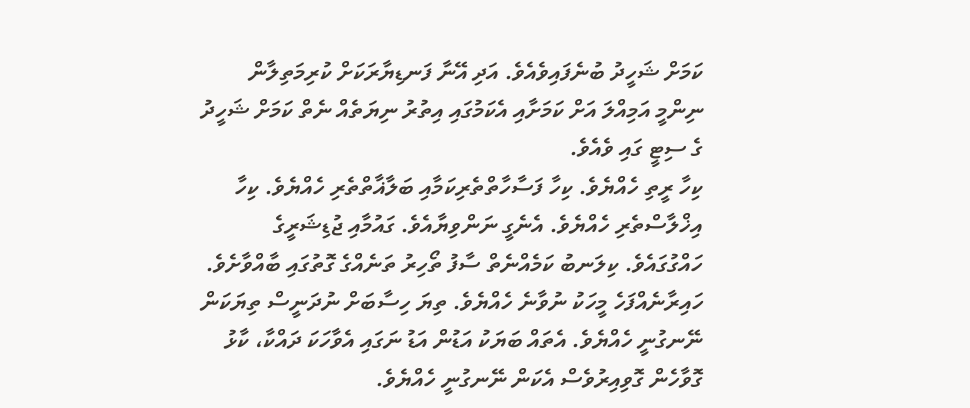ކަމަށް ޝަހީދު ބުނެފައިވެއެވެ. އަދި އޭނާ ފަނޑިޔާރަކަށް ކުރިމަތިލާން ނިންމީ އަމިއްލަ އަށް ކަމަށާއި އެކަމުގައި އިތުރު ނިޔަތެއް ނެތް ކަމަށް ޝަހީދު ގެ ސިޓީ ގައި ވެއެވެ.
ކިހާ ރީތި ހެއްޔެވެ. ކިހާ ފަސާހާތްތެރިކަމާއި ބަލާޣާތްތެރި ހެއްޔެވެ. ކިހާ އިޚްލާސްތެރި ހެއްޔެވެ. އެނެގީ ނަންވިޔާއެވެ. ގައުމާއި ޖުޑިޝަރީގެ ހައްގުގައެވެ. ކިލަނބު ކަމެއްނެތް ސާފު ތޯހިރު ތަނެއްގެ ގޮތުގައި ބާއްވާށެވެ.
ހައިރާނެއްފަހެ މީހަކު ނުވާނެ ހެއްޔެވެ. ތިޔަ ހިސާބަށް ނުދަނީސް ތިޔަކަން ނޭނގުނީ ހެއްޔެވެ. އެތައް ބަޔަކު އަޑުން އަޑު ނަގައި އެވާހަކަ ދައްކާ، ކާޅު ގޮވާހެން ގޮވިއިރުވެސް އެކަން ނޭނގުނީ ހެއްޔެވެ.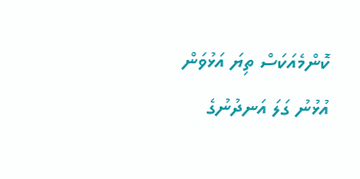ކޮންމެއަކަސް ތިޔަ އަޅުވަން އުޅުނު ގަލަ އަނދުނުގެ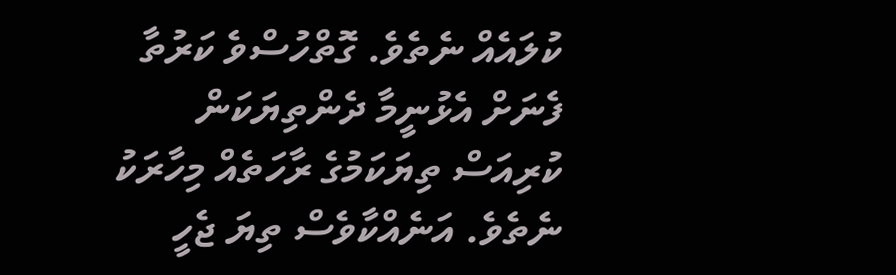ކުލައެއް ނެތެވެ. ގޮތްހުސްވެ ކަރުތާ ފެނަށް އެޅުނީމާ ދެންތިޔަކަން ކުރިއަސް ތިޔަކަމުގެ ރާހަތެއް މިހާރަކު ނެތެވެ. އަނެއްކާވެސް ތިޔަ ޖެހީ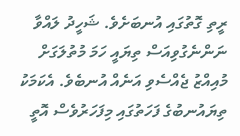ރީތި ގޮތުގައި އުނބަށެވެ. ޝަހީދު ލައްވާ ނަންނެގުވިއަސް ތިޔައީ ހަމަ މުތުލަގަށް މުއިއްޒު ޖެއްސެވި އަނެއް އުނބެވެ. އެކަމަކު ތިޔައުނބުގެ ފަހަތުގައި މިފަހަރުވެސް އޮތީ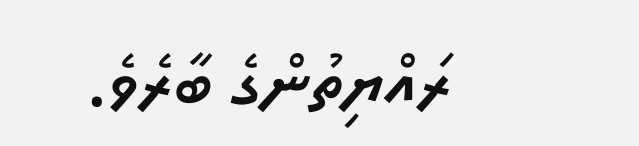ރައްޔިތުންގެ ބާރެވެ.